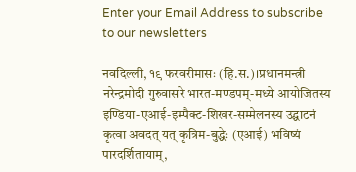Enter your Email Address to subscribe to our newsletters

नवदिल्ली, १९ फरवरीमासः (हि.स.)।प्रधानमन्त्री नरेन्द्रमोदी गुरुवासरे भारत-मण्डपम्-मध्ये आयोजितस्य इण्डिया-एआई-इम्पैक्ट-शिखर-सम्मेलनस्य उद्घाटनं कृत्वा अवदत् यत् कृत्रिम-बुद्धेः (एआई) भविष्यं पारदर्शितायाम्,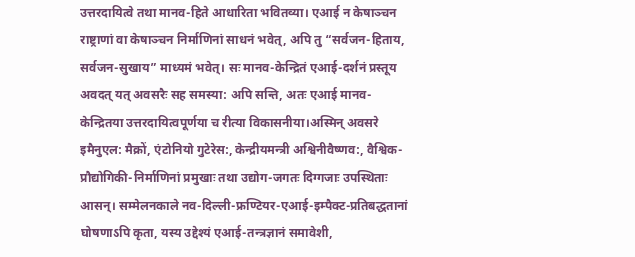उत्तरदायित्वे तथा मानव-हिते आधारिता भवितव्या। एआई न केषाञ्चन राष्ट्राणां वा केषाञ्चन निर्माणिनां साधनं भवेत्, अपि तु “सर्वजन-हिताय, सर्वजन-सुखाय” माध्यमं भवेत्। सः मानव-केन्द्रितं एआई-दर्शनं प्रस्तूय अवदत् यत् अवसरैः सह समस्या: अपि सन्ति, अतः एआई मानव-केन्द्रितया उत्तरदायित्वपूर्णया च रीत्या विकासनीया।अस्मिन् अवसरे इमैनुएल: मैक्रों, एंटोनियो गुटेरेस:, केन्द्रीयमन्त्री अश्विनीवैष्णव:, वैश्विक-प्रौद्योगिकी-निर्माणिनां प्रमुखाः तथा उद्योग-जगतः दिग्गजाः उपस्थिताः आसन्। सम्मेलनकाले नव-दिल्ली-फ्रण्टियर-एआई-इम्पैक्ट-प्रतिबद्धतानां घोषणाऽपि कृता, यस्य उद्देश्यं एआई-तन्त्रज्ञानं समावेशी,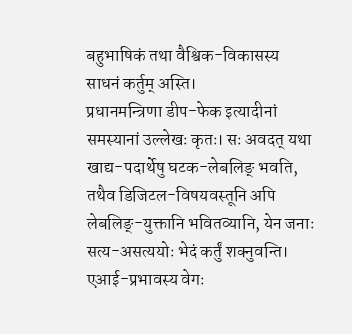बहुभाषिकं तथा वैश्विक-विकासस्य साधनं कर्तुम् अस्ति।
प्रधानमन्त्रिणा डीप-फेक इत्यादीनां समस्यानां उल्लेखः कृतः। सः अवदत् यथा खाद्य-पदार्थेषु घटक-लेबलिङ् भवति, तथैव डिजिटल-विषयवस्तूनि अपि लेबलिङ्-युक्तानि भवितव्यानि, येन जनाः सत्य-असत्ययोः भेदं कर्तुं शक्नुवन्ति। एआई-प्रभावस्य वेगः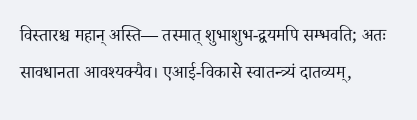विस्तारश्च महान् अस्ति— तस्मात् शुभाशुभ-द्वयमपि सम्भवति; अतः सावधानता आवश्यक्यैव। एआई-विकासे स्वातन्त्र्यं दातव्यम्,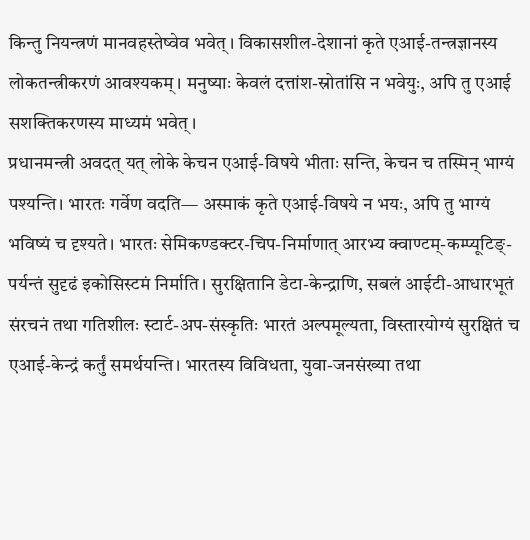किन्तु नियन्त्रणं मानवहस्तेष्वेव भवेत्। विकासशील-देशानां कृते एआई-तन्त्रज्ञानस्य लोकतन्त्रीकरणं आवश्यकम्। मनुष्याः केवलं दत्तांश-स्रोतांसि न भवेयुः, अपि तु एआई सशक्तिकरणस्य माध्यमं भवेत्।
प्रधानमन्त्री अवदत् यत् लोके केचन एआई-विषये भीताः सन्ति, केचन च तस्मिन् भाग्यं पश्यन्ति। भारतः गर्वेण वदति— अस्माकं कृते एआई-विषये न भयः, अपि तु भाग्यं भविष्यं च दृश्यते। भारतः सेमिकण्डक्टर-चिप-निर्माणात् आरभ्य क्वाण्टम्-कम्प्यूटिङ्-पर्यन्तं सुदृढं इकोसिस्टमं निर्माति। सुरक्षितानि डेटा-केन्द्राणि, सबलं आईटी-आधारभूतं संरचनं तथा गतिशीलः स्टार्ट-अप-संस्कृतिः भारतं अल्पमूल्यता, विस्तारयोग्यं सुरक्षितं च एआई-केन्द्रं कर्तुं समर्थयन्ति। भारतस्य विविधता, युवा-जनसंख्या तथा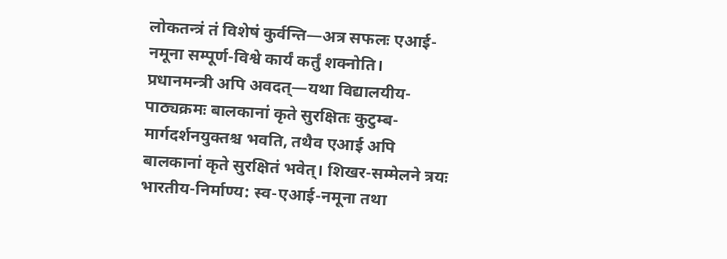लोकतन्त्रं तं विशेषं कुर्वन्ति—अत्र सफलः एआई-नमूना सम्पूर्ण-विश्वे कार्यं कर्तुं शक्नोति।
प्रधानमन्त्री अपि अवदत्—यथा विद्यालयीय-पाठ्यक्रमः बालकानां कृते सुरक्षितः कुटुम्ब-मार्गदर्शनयुक्तश्च भवति, तथैव एआई अपि बालकानां कृते सुरक्षितं भवेत्। शिखर-सम्मेलने त्रयः भारतीय-निर्माण्य: स्व-एआई-नमूना तथा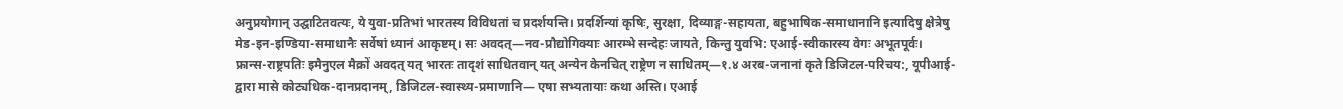अनुप्रयोगान् उद्घाटितवत्यः, ये युवा-प्रतिभां भारतस्य विविधतां च प्रदर्शयन्ति। प्रदर्शिन्यां कृषिः, सुरक्षा, दिव्याङ्ग-सहायता, बहुभाषिक-समाधानानि इत्यादिषु क्षेत्रेषु मेड-इन-इण्डिया-समाधानैः सर्वेषां ध्यानं आकृष्टम्। सः अवदत्—नव-प्रौद्योगिक्याः आरम्भे सन्देहः जायते, किन्तु युवभि: एआई-स्वीकारस्य वेगः अभूतपूर्वः।
फ्रान्स-राष्ट्रपतिः इमैनुएल मैक्रों अवदत् यत् भारतः तादृशं साधितवान् यत् अन्येन केनचित् राष्ट्रेण न साधितम्—१.४ अरब-जनानां कृते डिजिटल-परिचय:, यूपीआई-द्वारा मासे कोट्यधिक-दानप्रदानम्, डिजिटल-स्वास्थ्य-प्रमाणानि— एषा सभ्यतायाः कथा अस्ति। एआई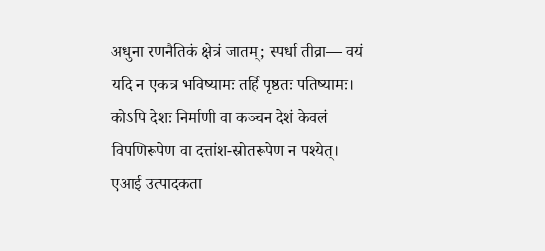अधुना रणनैतिकं क्षेत्रं जातम्; स्पर्धा तीव्रा— वयं यदि न एकत्र भविष्यामः तर्हि पृष्ठतः पतिष्यामः। कोऽपि देशः निर्माणी वा कञ्चन देशं केवलं विपणिरूपेण वा दत्तांश-स्रोतरूपेण न पश्येत्। एआई उत्पादकता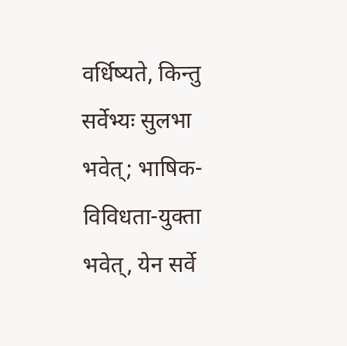वर्धिष्यते, किन्तु सर्वेभ्यः सुलभा भवेत्; भाषिक-विविधता-युक्ता भवेत्, येन सर्वे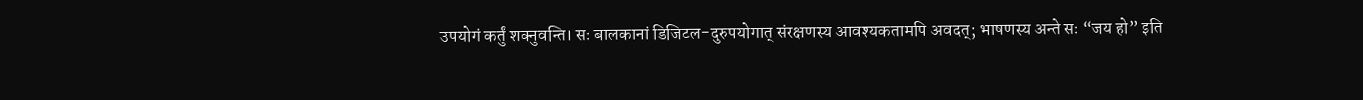उपयोगं कर्तुं शक्नुवन्ति। सः बालकानां डिजिटल-दुरुपयोगात् संरक्षणस्य आवश्यकतामपि अवदत्; भाषणस्य अन्ते सः “जय हो” इति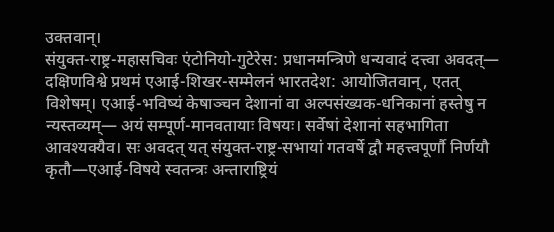उक्तवान्।
संयुक्त-राष्ट्र-महासचिवः एंटोनियो-गुटेरेस: प्रधानमन्त्रिणे धन्यवादं दत्त्वा अवदत्— दक्षिणविश्वे प्रथमं एआई-शिखर-सम्मेलनं भारतदेश: आयोजितवान्, एतत् विशेषम्। एआई-भविष्यं केषाञ्चन देशानां वा अल्पसंख्यक-धनिकानां हस्तेषु न न्यस्तव्यम्— अयं सम्पूर्ण-मानवतायाः विषयः। सर्वेषां देशानां सहभागिता आवश्यक्यैव। सः अवदत् यत् संयुक्त-राष्ट्र-सभायां गतवर्षे द्वौ महत्त्वपूर्णौ निर्णयौ कृतौ—एआई-विषये स्वतन्त्रः अन्ताराष्ट्रियं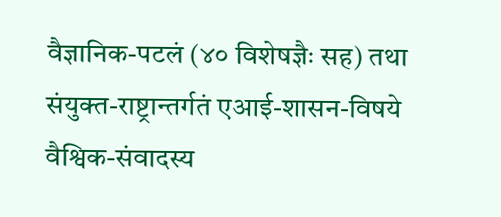वैज्ञानिक-पटलं (४० विशेषज्ञैः सह) तथा संयुक्त-राष्ट्रान्तर्गतं एआई-शासन-विषये वैश्विक-संवादस्य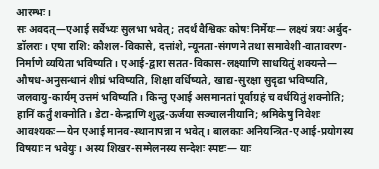आरम्भः।
सः अवदत्—एआई सर्वेभ्यः सुलभा भवेत्; तदर्थं वैश्विकः कोषः निर्मेयः— लक्ष्यं त्रयः अर्बुद-डॉलराः। एषा राशि: कौशल-विकासे, दत्तांशे, न्यूनता-संगणने तथा समावेशी-वातावरण-निर्माणे व्ययिता भविष्यति। एआई-द्वारा सतत-विकास-लक्ष्याणि साधयितुं शक्यन्ते— औषध-अनुसन्धानं शीघ्रं भविष्यति, शिक्षा वर्धिष्यते, खाद्य-सुरक्षा सुदृढा भविष्यति, जलवायु-कार्यम् उत्तमं भविष्यति। किन्तु एआई असमानतां पूर्वाग्रहं च वर्धयितुं शक्नोति; हानिं कर्तुं शक्नोति। डेटा-केन्द्राणि शुद्ध-ऊर्जया सञ्चालनीयानि; श्रमिकेषु निवेशः आवश्यकः—येन एआई मानव-स्थानापन्ना न भवेत्। बालकाः अनियन्त्रित-एआई-प्रयोगस्य विषयाः न भवेयुः। अस्य शिखर-सम्मेलनस्य सन्देशः स्पष्टः— याः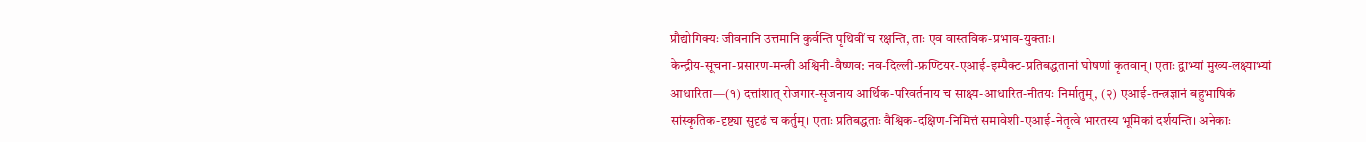प्रौद्योगिक्यः जीवनानि उत्तमानि कुर्वन्ति पृथिवीं च रक्षन्ति, ताः एव वास्तविक-प्रभाव-युक्ताः।
केन्द्रीय-सूचना-प्रसारण-मन्त्री अश्विनी-वैष्णव: नव-दिल्ली-फ्रण्टियर-एआई-इम्पैक्ट-प्रतिबद्धतानां घोषणां कृतवान्। एताः द्वाभ्यां मुख्य-लक्ष्याभ्यां आधारिता—(१) दत्तांशात् रोजगार-सृजनाय आर्थिक-परिवर्तनाय च साक्ष्य-आधारित-नीतयः निर्मातुम्, (२) एआई-तन्त्रज्ञानं बहुभाषिकं सांस्कृतिक-दृष्ट्या सुदृढं च कर्तुम्। एताः प्रतिबद्धताः वैश्विक-दक्षिण-निमित्तं समावेशी-एआई-नेतृत्वे भारतस्य भूमिकां दर्शयन्ति। अनेकाः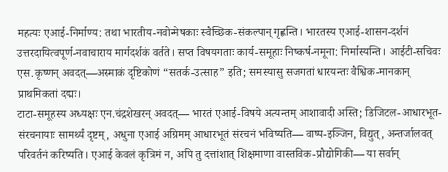महत्यः एआई-निर्माण्य: तथा भारतीय-नवोन्मेषकाः स्वैच्छिक-संकल्पान् गृह्णन्ति। भारतस्य एआई-शासन-दर्शनं उत्तरदायित्वपूर्ण-नवाचाराय मार्गदर्शकं वर्तते। सप्त विषयगताः कार्य-समूहाः निष्कर्ष-नमूना: निर्मास्यन्ति। आईटी-सचिवः एस.कृष्णन् अवदत्—अस्माकं दृष्टिकोणं “सतर्क-उत्साह” इति; समस्यासु सजगतां धारयन्तः वैश्विक-मानकान् प्राथमिकतां दद्मः।
टाटा-समूहस्य अध्यक्षः एन.चंद्रशेखरन् अवदत्— भारतं एआई-विषये अत्यन्तम् आशावादी अस्ति; डिजिटल-आधारभूत-संरचनायाः सामर्थ्यं दृष्टम्, अधुना एआई अग्रिमम् आधारभूतं संरचनं भविष्यति— वाष्प-इञ्जिन, विद्युत्, अन्तर्जालवत् परिवर्तनं करिष्यति। एआई केवलं कृत्रिमं न, अपि तु दत्तांशात् शिक्षमाणा वास्तविक-प्रौद्योगिकी— या सर्वान्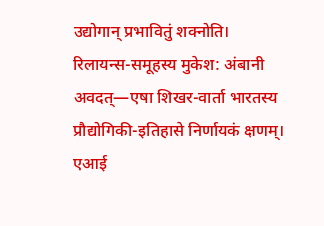उद्योगान् प्रभावितुं शक्नोति।
रिलायन्स-समूहस्य मुकेश: अंबानी अवदत्—एषा शिखर-वार्ता भारतस्य प्रौद्योगिकी-इतिहासे निर्णायकं क्षणम्। एआई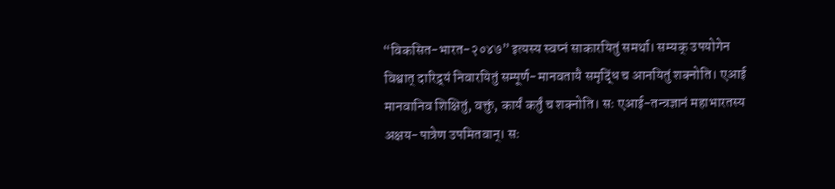“विकसित-भारत-२०४७” इत्यस्य स्वप्नं साकारयितुं समर्था। सम्यक् उपयोगेन विश्वात् दारिद्र्यं निवारयितुं सम्पूर्ण-मानवतायै समृद्धिं च आनयितुं शक्नोति। एआई मानवानिव शिक्षितुं, वक्तुं, कार्यं कर्तुं च शक्नोति। सः एआई-तन्त्रज्ञानं महाभारतस्य अक्षय-पात्रेण उपमितवान्। सः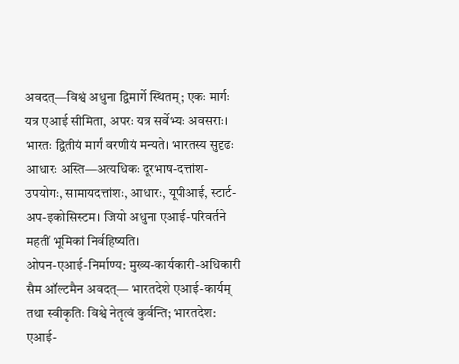अवदत्—विश्वं अधुना द्विमार्गे स्थितम्; एकः मार्गः यत्र एआई सीमिता, अपरः यत्र सर्वेभ्यः अवसराः। भारतः द्वितीयं मार्गं वरणीयं मन्यते। भारतस्य सुदृढः आधारः अस्ति—अत्यधिकः दूरभाष-दत्तांश-उपयोगः, सामायदत्तांशः, आधारः, यूपीआई, स्टार्ट-अप-इकोसिस्टम। जियो अधुना एआई-परिवर्तने महतीं भूमिकां निर्वहिष्यति।
ओपन-एआई-निर्माण्य: मुख्य-कार्यकारी-अधिकारी सैम ऑल्टमैन अवदत्— भारतदेशे एआई-कार्यम् तथा स्वीकृतिः विश्वे नेतृत्वं कुर्वन्ति; भारतदेश: एआई-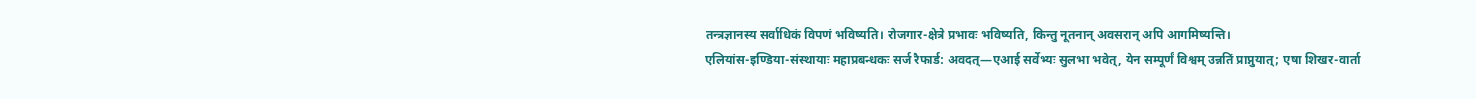तन्त्रज्ञानस्य सर्वाधिकं विपणं भविष्यति। रोजगार-क्षेत्रे प्रभावः भविष्यति, किन्तु नूतनान् अवसरान् अपि आगमिष्यन्ति।
एलियांस-इण्डिया-संस्थायाः महाप्रबन्धकः सर्ज रैफार्ड: अवदत्—एआई सर्वेभ्यः सुलभा भवेत्, येन सम्पूर्णं विश्वम् उन्नतिं प्राप्नुयात्; एषा शिखर-वार्ता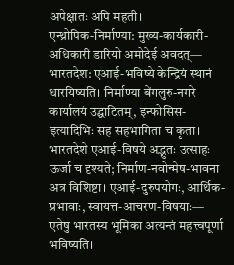अपेक्षातः अपि महती।
एन्थ्रोपिक-निर्माण्या: मुख्य-कार्यकारी-अधिकारी डारियो अमोदेई अवदत्— भारतदेश: एआई-भविष्ये केन्द्रियं स्थानं धारयिष्यति। निर्माण्या बेंगलुरु-नगरे कार्यालयं उद्घाटितम्, इन्फोसिस-इत्यादिभिः सह सहभागिता च कृता। भारतदेशे एआई-विषये अद्भुतः उत्साहः ऊर्जा च दृश्यते; निर्माण-नवोन्मेष-भावना अत्र विशिष्टा। एआई-दुरुपयोगः, आर्थिक-प्रभावाः, स्वायत्त-आचरण-विषयाः— एतेषु भारतस्य भूमिका अत्यन्तं महत्त्वपूर्णा भविष्यति।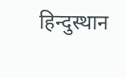हिन्दुस्थान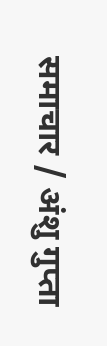समाचार / अंशु गुप्ता